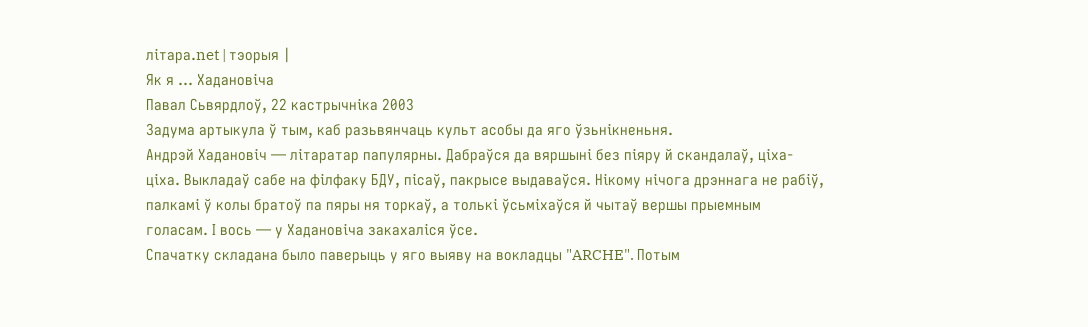лiтaрa.net | тэорыя |
Як я … Хадановіча
Павал Сьвярдлоў, 22 кастрычнiка 2003
Задума артыкула ў тым, каб разьвянчаць культ асобы да яго ўзьнікненьня.
Андрэй Хадановіч — літаратар папулярны. Дабраўся да вяршыні без піяру й скандалаў, ціха-ціха. Выкладаў сабе на філфаку БДУ, пісаў, пакрысе выдаваўся. Нікому нічога дрэннага не рабіў, палкамі ў колы братоў па пяры ня торкаў, а толькі ўсьміхаўся й чытаў вершы прыемным голасам. І вось — у Хадановіча закахаліся ўсе.
Спачатку складана было паверыць у яго выяву на вокладцы "ARCHE". Потым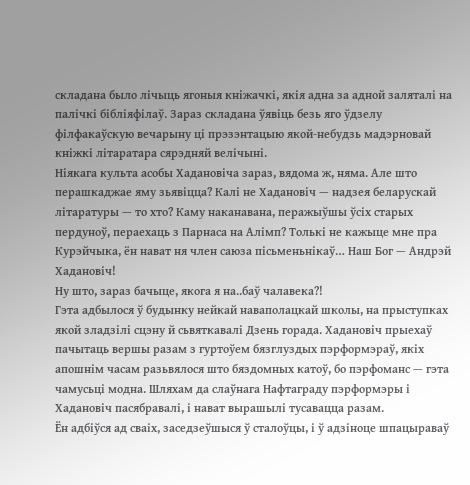складана было лічыць ягоныя кніжачкі, якія адна за адной заляталі на палічкі бібліяфілаў. Зараз складана ўявіць безь яго ўдзелу філфакаўскую вечарыну ці прэзэнтацыю якой-небудзь мадэрновай кніжкі літаратара сярэдняй велічыні.
Ніякага культа асобы Хадановіча зараз, вядома ж, няма. Але што перашкаджае яму зьявіцца? Калі не Хадановіч — надзея беларускай літаратуры — то хто? Каму наканавана, перажыўшы ўсіх старых пердуноў, пераехаць з Парнаса на Алімп? Толькі не кажыце мне пра Курэйчыка, ён нават ня член саюза пісьменьнікаў… Наш Бог — Андрэй Хадановіч!
Ну што, зараз бачыце, якога я на..баў чалавека?!
Гэта адбылося ў будынку нейкай наваполацкай школы, на прыступках якой зладзілі сцэну й сьвяткавалі Дзень горада. Хадановіч прыехаў пачытаць вершы разам з гуртоўем бязглуздых пэрформэраў, якіх апошнім часам разьвялося што бяздомных катоў, бо пэрфоманс — гэта чамусьці модна. Шляхам да слаўнага Нафтаграду пэрформэры і Хадановіч пасябравалі, і нават вырашылі тусавацца разам.
Ён адбіўся ад сваіх, заседзеўшыся ў сталоўцы, і ў адзіноце шпацыраваў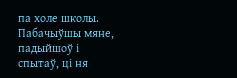па холе школы. Пабачыўшы мяне, падыйшоў і спытаў, ці ня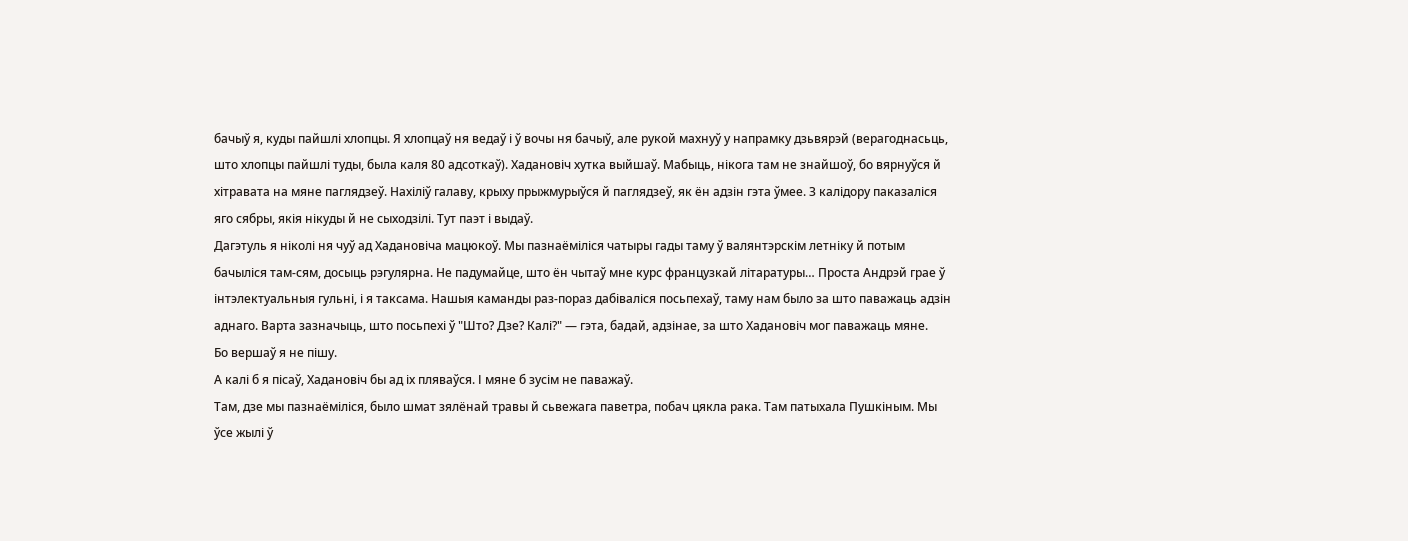бачыў я, куды пайшлі хлопцы. Я хлопцаў ня ведаў і ў вочы ня бачыў, але рукой махнуў у напрамку дзьвярэй (верагоднасьць, што хлопцы пайшлі туды, была каля 80 адсоткаў). Хадановіч хутка выйшаў. Мабыць, нікога там не знайшоў, бо вярнуўся й хітравата на мяне паглядзеў. Нахіліў галаву, крыху прыжмурыўся й паглядзеў, як ён адзін гэта ўмее. З калідору паказаліся яго сябры, якія нікуды й не сыходзілі. Тут паэт і выдаў.
Дагэтуль я ніколі ня чуў ад Хадановіча мацюкоў. Мы пазнаёміліся чатыры гады таму ў валянтэрскім летніку й потым бачыліся там-сям, досыць рэгулярна. Не падумайце, што ён чытаў мне курс французкай літаратуры… Проста Андрэй грае ў інтэлектуальныя гульні, і я таксама. Нашыя каманды раз-пораз дабіваліся посьпехаў, таму нам было за што паважаць адзін аднаго. Варта зазначыць, што посьпехі ў "Што? Дзе? Калі?" — гэта, бадай, адзінае, за што Хадановіч мог паважаць мяне.
Бо вершаў я не пішу.
А калі б я пісаў, Хадановіч бы ад іх пляваўся. І мяне б зусім не паважаў.
Там, дзе мы пазнаёміліся, было шмат зялёнай травы й сьвежага паветра, побач цякла рака. Там патыхала Пушкіным. Мы ўсе жылі ў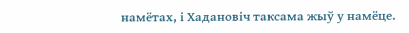намётах, і Хадановіч таксама жыў у намёце.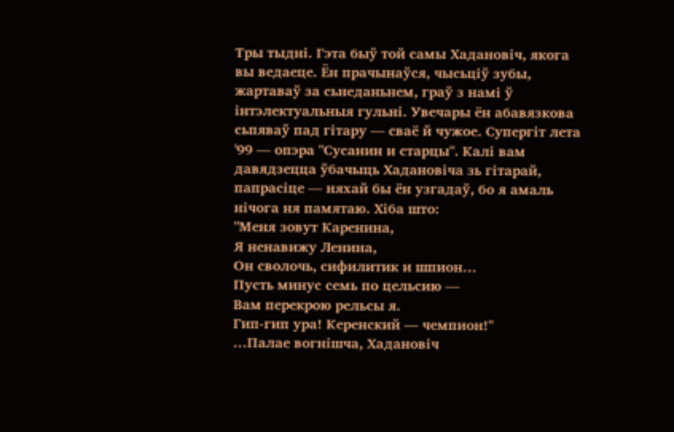Тры тыдні. Гэта быў той самы Хадановіч, якога вы ведаеце. Ён прачынаўся, чысьціў зубы, жартаваў за сьнеданьнем, граў з намі ў інтэлектуальныя гульні. Увечары ён абавязкова сьпяваў пад гітару — сваё й чужое. Супергіт лета '99 — опэра "Сусанин и старцы". Калі вам давядзецца ўбачыць Хадановіча зь гітарай, папрасіце — няхай бы ён узгадаў, бо я амаль нічога ня памятаю. Хіба што:
"Меня зовут Каренина,
Я ненавижу Ленина,
Он сволочь, сифилитик и шпион…
Пусть минус семь по цельсию —
Вам перекрою рельсы я.
Гип-гип ура! Керенский — чемпион!"
…Палае вогнішча, Хадановіч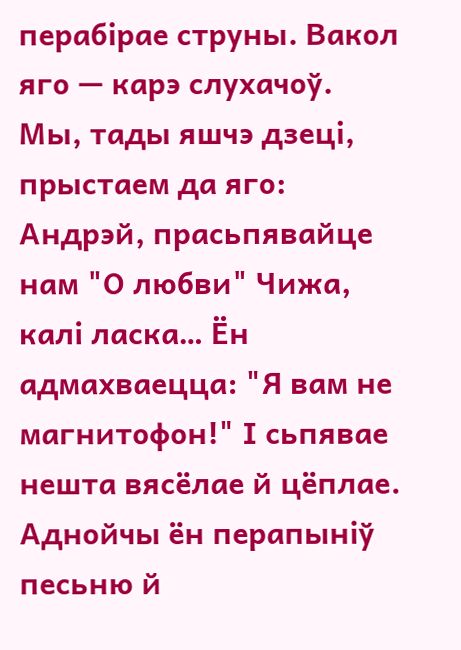перабірае струны. Вакол яго — карэ слухачоў. Мы, тады яшчэ дзеці, прыстаем да яго: Андрэй, прасьпявайце нам "О любви" Чижа, калі ласка… Ён адмахваецца: "Я вам не магнитофон!" І сьпявае нешта вясёлае й цёплае.
Аднойчы ён перапыніў песьню й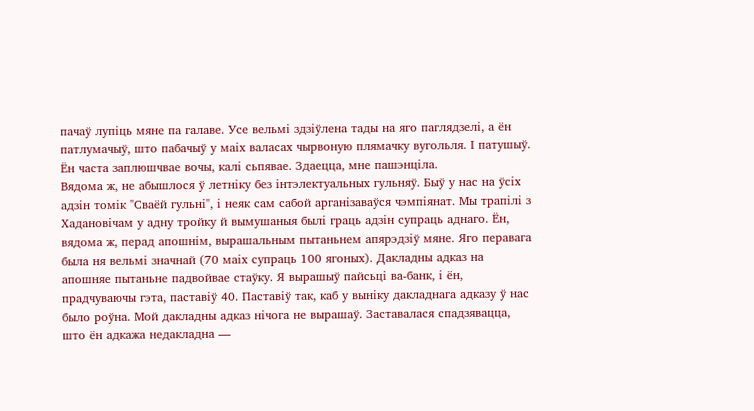пачаў лупіць мяне па галаве. Усе вельмі здзіўлена тады на яго паглядзелі, а ён патлумачыў, што пабачыў у маіх валасах чырвоную плямачку вугольля. І патушыў. Ён часта заплюшчвае вочы, калі сьпявае. Здаецца, мне пашэнціла.
Вядома ж, не абышлося ў летніку без інтэлектуальных гульняў. Быў у нас на ўсіх адзін томік "Сваёй гульні", і неяк сам сабой арганізаваўся чэмпіянат. Мы трапілі з Хадановічам у адну тройку й вымушаныя былі граць адзін супраць аднаго. Ён, вядома ж, перад апошнім, вырашальным пытаньнем апярэдзіў мяне. Яго перавага была ня вельмі значнай (70 маіх супраць 100 ягоных). Дакладны адказ на апошняе пытаньне падвойвае стаўку. Я вырашыў пайсьці ва-банк, і ён, прадчуваючы гэта, паставіў 40. Паставіў так, каб у выніку дакладнага адказу ў нас было роўна. Мой дакладны адказ нічога не вырашаў. Заставалася спадзявацца, што ён адкажа недакладна —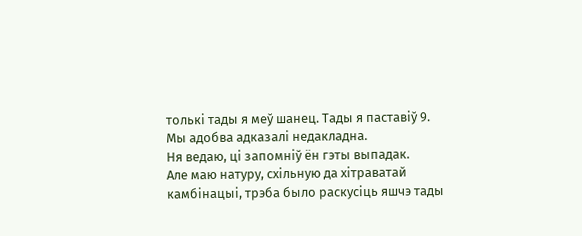толькі тады я меў шанец. Тады я паставіў 9.
Мы адобва адказалі недакладна.
Ня ведаю, ці запомніў ён гэты выпадак.
Але маю натуру, схільную да хітраватай камбінацыі, трэба было раскусіць яшчэ тады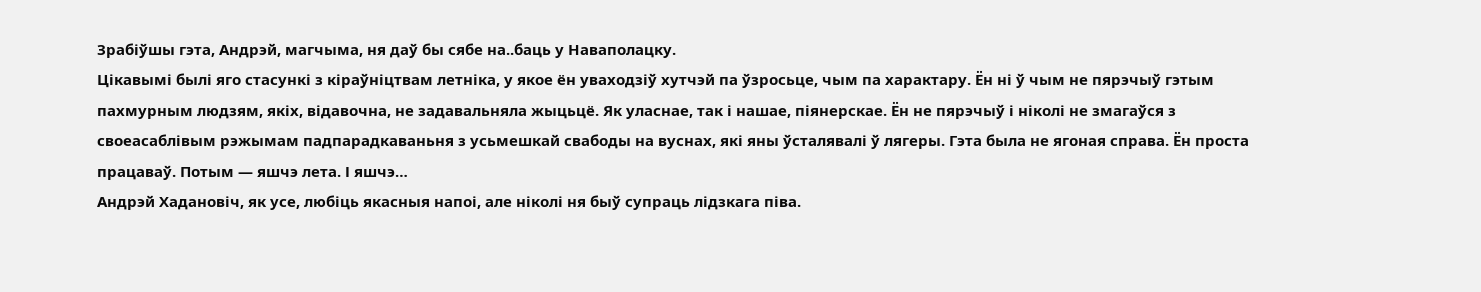Зрабіўшы гэта, Андрэй, магчыма, ня даў бы сябе на..баць у Наваполацку.
Цікавымі былі яго стасункі з кіраўніцтвам летніка, у якое ён уваходзіў хутчэй па ўзросьце, чым па характару. Ён ні ў чым не пярэчыў гэтым пахмурным людзям, якіх, відавочна, не задавальняла жыцьцё. Як уласнае, так і нашае, піянерскае. Ён не пярэчыў і ніколі не змагаўся з своеасаблівым рэжымам падпарадкаваньня з усьмешкай свабоды на вуснах, які яны ўсталявалі ў лягеры. Гэта была не ягоная справа. Ён проста працаваў. Потым — яшчэ лета. І яшчэ…
Андрэй Хадановіч, як усе, любіць якасныя напоі, але ніколі ня быў супраць лідзкага піва.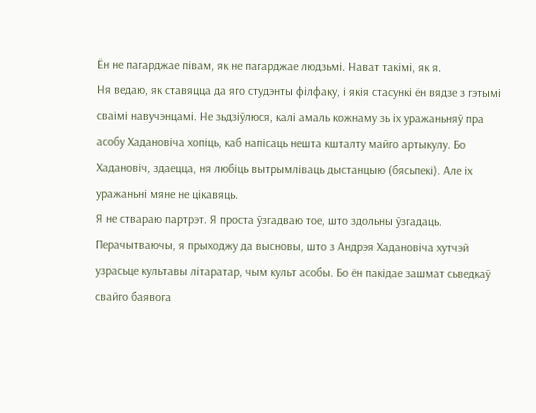Ён не пагарджае півам, як не пагарджае людзьмі. Нават такімі, як я.
Ня ведаю, як ставяцца да яго студэнты філфаку, і якія стасункі ён вядзе з гэтымі сваімі навучэнцамі. Не зьдзіўлюся, калі амаль кожнаму зь іх уражаньняў пра асобу Хадановіча хопіць, каб напісаць нешта кшталту майго артыкулу. Бо Хадановіч, здаецца, ня любіць вытрымліваць дыстанцыю (бясьпекі). Але іх уражаньні мяне не цікавяць.
Я не ствараю партрэт. Я проста ўзгадваю тое, што здольны ўзгадаць.
Перачытваючы, я прыходжу да высновы, што з Андрэя Хадановіча хутчэй узрасьце культавы літаратар, чым культ асобы. Бо ён пакідае зашмат сьведкаў свайго баявога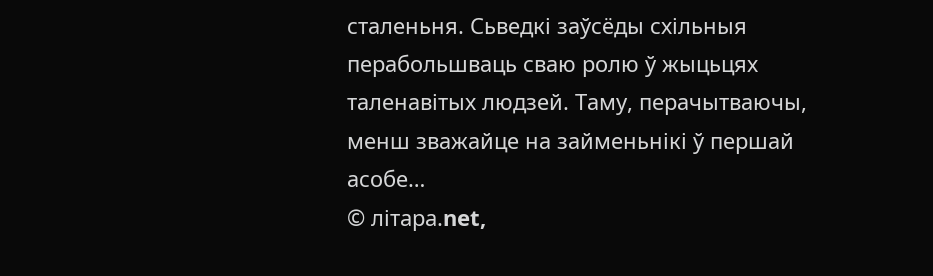сталеньня. Сьведкі заўсёды схільныя перабольшваць сваю ролю ў жыцьцях таленавітых людзей. Таму, перачытваючы, менш зважайце на займеньнікі ў першай асобе…
© лiтaрa.net,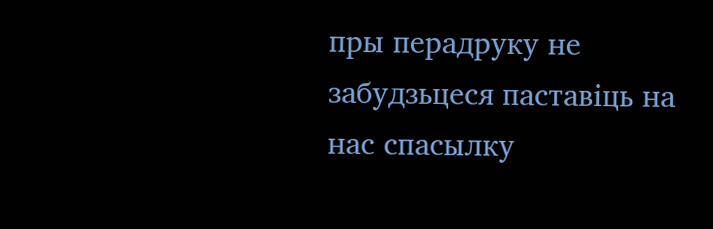пры перадруку не забудзьцеся паставiць на нас спасылку